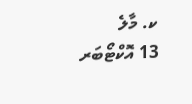ކ. މާލެ
13 އޮކްޓޯބަރ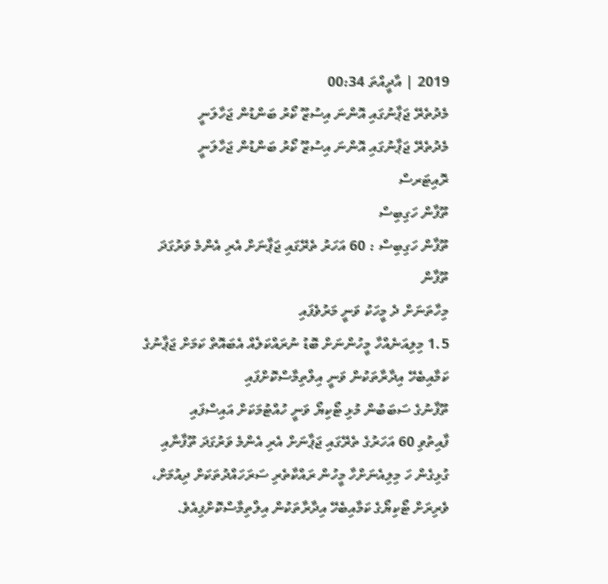2019 | އާދީއްތަ 00:34
މެދުތެރޭ ޖަޕާނުގައި އޮންނަ އިސުޒޫ ކޯރު ބަންޑުން ޖަހާލަނީ
މެދުތެރޭ ޖަޕާނުގައި އޮންނަ އިސުޒޫ ކޯރު ބަންޑުން ޖަހާލަނީ
ރޮއިޓަރސް
ތޫފާން ހަގިބިސް
ތޫފާން ހަގިބިސް : 60 އަހަރު ތެރޭގައި ޖަޕާނަށް އެރި އެންމެ ވަރުގަދަ ތޫފާން
މިހާތަނަށް ދެ މީހަކު ވަނީ މަރުވެފައި
1.5 މިލިއަނެއްހާ މީހުންނަށް ބޮޑު ނުރައްކަލެއް އެބައޮތް ކަމަށް ޖަޕާނުގެ ކަމާއިބެހޭ އިދާރާތަކުން ވަނީ އިލްތިމާސްކޮށްފައި
ތޫފާނުގެ ސަބަބުން މުޅި ޓޯކިޔޯ ވަނީ ހުއްޓުމަކަށް އައިސްފައި
ފާއިތުވި 60 އަހަރުގެ ތެރޭގައި ޖަޕާނަށް އެރި އެންމެ ވަރުގަދަ ތޫފާނާއި ގުޅިގެން ހަ މިލިއެނަށްހާ މީހުން ރައްކާތެރި ސަރަހައްދުތަކަށް ދިއުމަށް، ވެރިރަށް ޓޯކިޔޯގެ ކަމާއިބެހޭ އިދާރާތަކުން އިލްތިމާސްކޮށްފިއެވެ.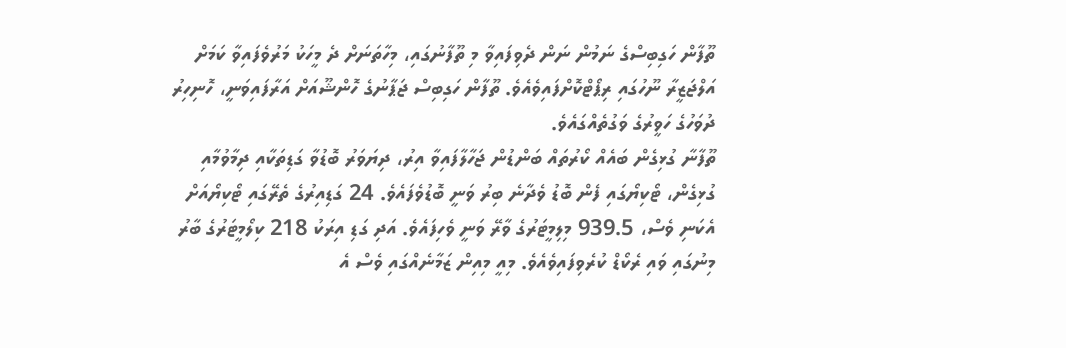ތޫފާން ހަގިބިސްގެ ނަމުން ނަން ދެވިފައިވާ މި ތޫފާނުގައި، މިހާތަނަށް ދެ މީހަކު މަރުވެފައިވާ ކަމަށް އަލްޖަޒީރާ ނޫހުގައި ރިޕޯޓްކޮށްފައިވެއެވެ. ތޫފާން ހަގިބިސް ޖަޕާނުގެ ހޮންޝޫއަށް އަރާފައިވަނީ، ހޮނިހިރު ދުވަހުގެ ހަވީރުގެ ވަގުތެއްގައެވެ.
ތޫފާނާ ގުޅިގެން ބައެއް ކޯރުތައް ބަންޑުން ޖަހާލާފައިވާ އިރު، ދިޔަވަރު ބޮޑުވާ ގަޑިތަކާއި ދިމާވުމާއި ގުޅިގެން، ޓޯކިޔޯގައި ފެން ބޮޑު ވެދާނެ ބިރު ވަނީ ބޮޑުވެފައެވެ. 24 ގަޑިއިރުގެ ތެރޭގައި ޓޯކިޔޯއަށް އެކަނި ވެސް، 939.5 މިލިމީޓަރުގެ ވާރޭ ވަނީ ވެހިފައެވެ. އަދި ގަޑި އިރަކު 218 ކިލޯމީޓަރުގެ ބާރު މިނުގައި ވައި ރެކޯޑް ކުރެވިފައިވެއެވެ. މިއީ މިއިން ޒަމާނެއްގައި ވެސް އެ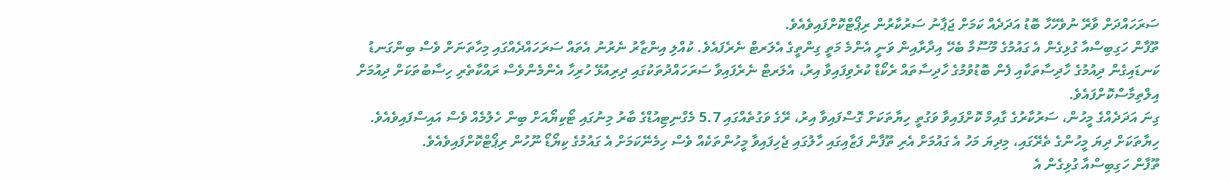ސަރަހައްދަށް ވާރޭ ނުވެހޭހާ ބޮޑު އަދަދެއް ކަމަށް ޖަޕާނު ސަރުކާރުން ރިޕޯޓްކޮށްފައިވެއެވެ.
ތޫފާން ހަގިބިސްއާ ގުޅިގެން އެ ގައުމުގެ މޫސޫމާ ބެހޭ އިދާރާއިން ވަނީ އެންމެ މަތީ ގިންތީގެ އެލަރޓް ނެރެފައެވެ. ކުއްލި އިންޒާރު ނެރުނު އެތައް ސަރަހައްދެއްގައި މިހާތަނަށް ވެސް ބިންގަނޑު ކަނޑައިގެން ދިއުމުގެ ހާދިސާތަކާއި ފެން ބޮޑުވުމުގެ ހާދިސާތައް ރެކޯޑް ކުރެވިފައިވާ އިރު، އެލަރޓް ނެރެފައިވާ ސަރަހައްދުތަކުގައި ދިރިއުޅޭ ހުރިހާ އެންމެންވެސް ރައްކާތެރި ހިސާބުތަކަށް ދިއުމަށް އިލްތިމާސްކޮށްފައެވެ.
ގިނަ އަދަދެއްގެ މީހުން، ސަރުކާރުގެ ގާއިމް ކޮށްފައިވާ ވަގުތީ ހިޔާތަކަށް ގޮސްފައިވާ އިރު، ރޭގެ ވަގުތެއްގައި 5.7 މެގްނިޓިއުޑްގެ ބާރު މިނުގައި ޓޯކިޔޯއަށް ބިން ހެލުމެއް ވެސް އައިސްފައިވެއެވެ. ހިޔާތަކަށް ދިޔަ މީހުންގެ ތެރޭގައި، މިދިޔަ މަހު އެ ގައުމަށް އެރި ތޫފާން ފަޒާއިގައި ހާލުގައި ޖެހިފައިވާ މީހުންތަކެއް ވެސް ހިމެނޭކަމަށް އެ ގައުމުގެ ކިޔޯޑޯ ނޫހުން ރިޕޯޓްކޮށްފައިވެއެވެ.
ތޫފާން ހަގިބިސްއާ ގުޅިގެން އެ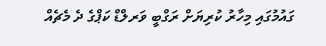ގައުމުގައި މިހާރު ކުރިޔަށް ރަގްބީ ވަރލްޑް ކަޕްގެ ދެ މެޗެއް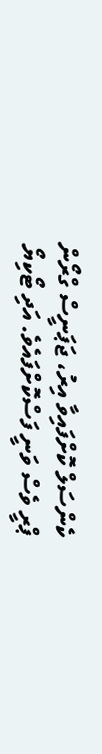ކެންސަލް ކޮށްފައިވާ އިރު، ޖަޕަނީސް ގްރޯން ޕްރީ ވެސް ވަނީ ފަސްކޮށްފައެވެ. އަދި ޓޯކިޔޯ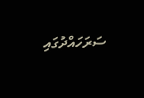ސަރަހައްދުގައި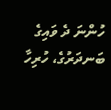ހުންނަ ދެ ވައިގެ ބަނދަރުގެ، ހުރިހާ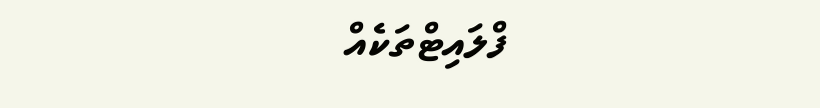ފްލައިޓްތަކެއް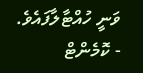ވަނީ ހުއްޓާލާފައެވެ.
- ކޮމެންޓް